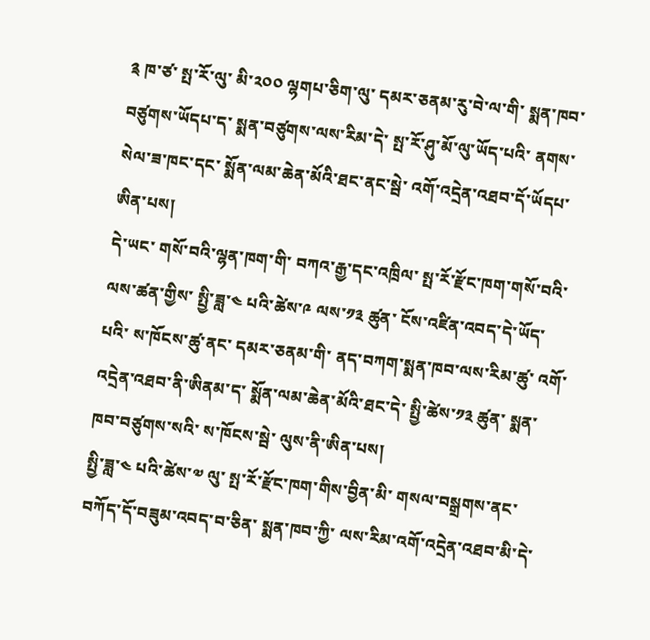༉ ཁ་ཙ་ སྤ་རོ་ལུ་ མི་༢༠༠ ལྷགཔ་ཅིག་ལུ་ དམར་ཅནམ་རུ་བེ་ལ་གི་ སྨན་ཁབ་བཙུགས་ཡོདཔ་ད་ སྨན་བཙུགས་ལས་རིམ་དེ་ སྤ་རོ་ཤུ་མོ་ལུ་ཡོད་པའི་ ནགས་སེལ་ཟ་ཁང་དང་ སྨོན་ལམ་ཆེན་མོའི་ཐང་ནང་སྦེ་ འགོ་འདྲེན་འཐབ་དོ་ཡོདཔ་ཨིན་པས།
དེ་ཡང་ གསོ་བའི་ལྷན་ཁག་གི་ བཀའ་རྒྱ་དང་འཁྲིལ་ སྤ་རོ་རྫོང་ཁག་གསོ་བའི་ལས་ཚན་གྱིས་ སྤྱི་ཟླ་༤ པའི་ཚེས་༩ ལས་༡༣ ཚུན་ ངོས་འཛིན་འབད་དེ་ཡོད་པའི་ ས་ཁོངས་ཚུ་ནང་ དམར་ཅནམ་གི་ ནད་བཀག་སྨན་ཁབ་ལས་རིམ་ཚུ་ འགོ་འདྲེན་འཐབ་ནི་ཨིནམ་ད་ སྨོན་ལམ་ཆེན་མོའི་ཐང་དེ་ སྤྱི་ཚེས་༡༣ ཚུན་ སྨན་ཁབ་བཙུགས་སའི་ ས་ཁོངས་སྦེ་ ལུས་ནི་ཨིན་པས།
སྤྱི་ཟླ་༤ པའི་ཚེས་༧ ལུ་ སྤ་རོ་རྫོང་ཁག་གིས་བྱིན་མི་ གསལ་བསྒྲགས་ནང་ བཀོད་དོ་བཟུམ་འབད་བ་ཅིན་ སྨན་ཁབ་ཀྱི་ ལས་རིམ་འགོ་འདྲེན་འཐབ་མི་དེ་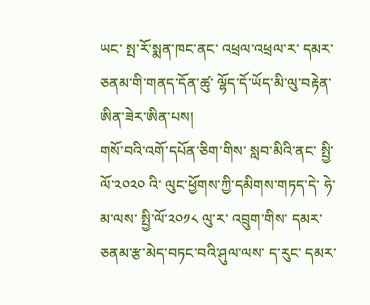ཡང་ སྤ་རོ་སྨན་ཁང་ནང་ འཕྲལ་འཕྲལ་ར་ དམར་ཅནམ་གི་གནད་དོན་ཚུ་ ལྷོད་དོ་ཡོད་མི་ལུ་བརྟེན་ ཨིན་ཟེར་ཨིན་པས།
གསོ་བའི་འགོ་དཔོན་ཅིག་གིས་ སླབ་མིའི་ནང་ སྤྱི་ལོ་༢༠༢༠ འི་ ལུང་ཕྱོགས་ཀྱི་དམིགས་གཏད་དེ་ ཧེ་མ་ལས་ སྤྱི་ལོ་༢༠༡༨ ལུ་ར་ འབྲུག་གིས་ དམར་ཅནམ་རྩ་མེད་བཏང་བའི་ཤུལ་ལས་ ད་རུང་ དམར་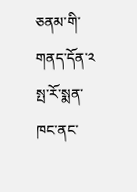ཅནམ་གི་ གནད་དོན་༢ སྤ་རོ་སྨན་ཁང་ནང་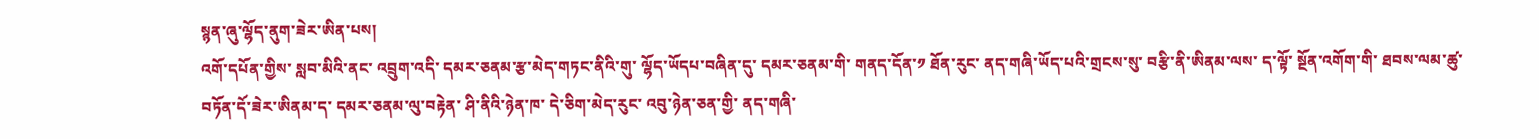སྙན་ཞུ་ལྷོད་ནུག་ཟེར་ཨིན་པས།
འགོ་དཔོན་གྱིས་ སླབ་མིའི་ནང་ འབྲུག་འདི་ དམར་ཅནམ་རྩ་མེད་གཏང་ནིའི་གུ་ ལྷོད་ཡོདཔ་བཞིན་དུ་ དམར་ཅནམ་གི་ གནད་དོན་༡ ཐོན་རུང་ ནད་གཞི་ཡོད་པའི་གྲངས་སུ་ བརྩི་ནི་ཨིནམ་ལས་ ད་ལྟོ་ སྔོན་འགོག་གི་ ཐབས་ལམ་ཚུ་ བཏོན་དོ་ཟེར་ཨིནམ་ད་ དམར་ཅནམ་ལུ་བརྟེན་ ཤི་ནིའི་ཉེན་ཁ་ དེ་ཅིག་མེད་རུང་ འབུ་ཉེན་ཅན་གྱི་ ནད་གཞི་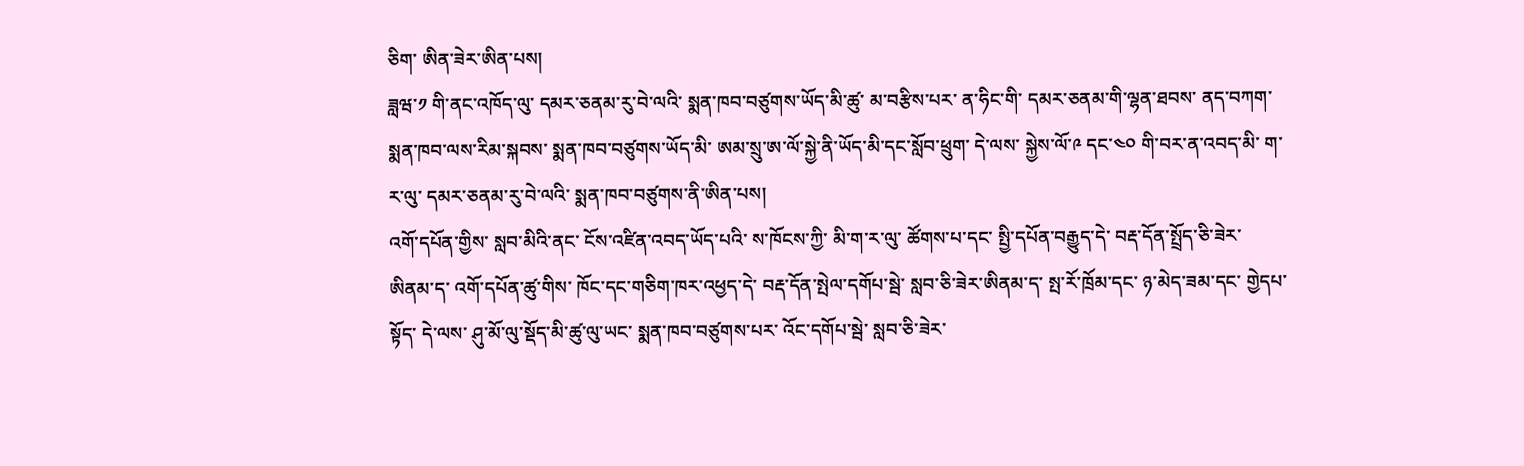ཅིག་ ཨིན་ཟེར་ཨིན་པས།
ཟླཝ་༡ གི་ནང་འཁོད་ལུ་ དམར་ཅནམ་རུ་བེ་ལའི་ སྨན་ཁབ་བཙུགས་ཡོད་མི་ཚུ་ མ་བརྩིས་པར་ ན་ཧིང་གི་ དམར་ཅནམ་གི་ལྷན་ཐབས་ ནད་བཀག་སྨན་ཁབ་ལས་རིམ་སྐབས་ སྨན་ཁབ་བཙུགས་ཡོད་མི་ ཨམ་སྲུ་ཨ་ལོ་སྐྱེ་ནི་ཡོད་མི་དང་སློབ་ཕྲུག་ དེ་ལས་ སྐྱེས་ལོ་༩ དང་༤༠ གི་བར་ན་འབད་མི་ ག་ར་ལུ་ དམར་ཅནམ་རུ་བེ་ལའི་ སྨན་ཁབ་བཙུགས་ནི་ཨིན་པས།
འགོ་དཔོན་གྱིས་ སླབ་མིའི་ནང་ ངོས་འཛིན་འབད་ཡོད་པའི་ ས་ཁོངས་ཀྱི་ མི་ག་ར་ལུ་ ཚོགས་པ་དང་ སྤྱི་དཔོན་བརྒྱུད་དེ་ བརྡ་དོན་སྤྲོད་ཅི་ཟེར་ཨིནམ་ད་ འགོ་དཔོན་ཚུ་གིས་ ཁོང་དང་གཅིག་ཁར་འཕྱད་དེ་ བརྡ་དོན་སྤེལ་དགོཔ་སྦེ་ སླབ་ཅི་ཟེར་ཨིནམ་ད་ སྤ་རོ་ཁྲོམ་དང་ ཉ་མེད་ཟམ་དང་ གྱེདཔ་སྟོད་ དེ་ལས་ ཤུ་མོ་ལུ་སྡོད་མི་ཚུ་ལུ་ཡང་ སྨན་ཁབ་བཙུགས་པར་ འོང་དགོཔ་སྦེ་ སླབ་ཅི་ཟེར་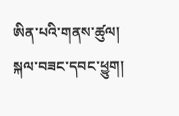ཨིན་པའི་གནས་ཚུལ།
སྐལ་བཟང་དབང་ཕྱུག།